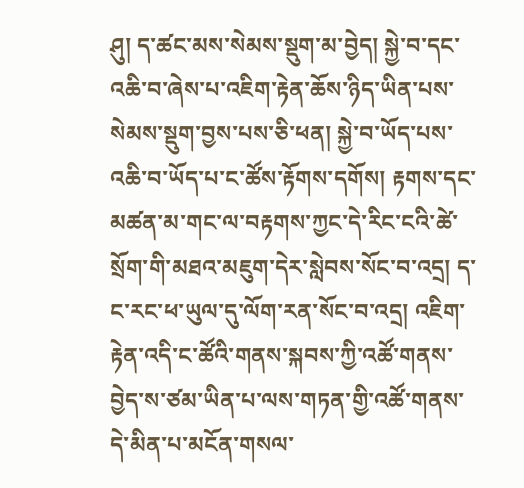ཤུ། ད་ཚང་མས་སེམས་སྡུག་མ་བྱེད། སྐྱེ་བ་དང་འཆི་བ་ཞེས་པ་འཇིག་རྟེན་ཆོས་ཉིད་ཡིན་པས་སེམས་སྡུག་བྱས་པས་ཅི་ཕན། སྐྱེ་བ་ཡོད་པས་འཆི་བ་ཡོད་པ་ང་ཚོས་རྟོགས་དགོས། རྟགས་དང་མཚན་མ་གང་ལ་བརྟགས་ཀྱང་དེ་རིང་ངའི་ཚེ་སྲོག་གི་མཐའ་མཇུག་དེར་སླེབས་སོང་བ་འདྲ། ད་ང་རང་ཕ་ཡུལ་དུ་ལོག་རན་སོང་བ་འདྲ། འཇིག་རྟེན་འདི་ང་ཚོའི་གནས་སྐབས་ཀྱི་འཚོ་གནས་བྱེད་ས་ཙམ་ཡིན་པ་ལས་གཏན་གྱི་འཚོ་གནས་དེ་མིན་པ་མངོན་གསལ་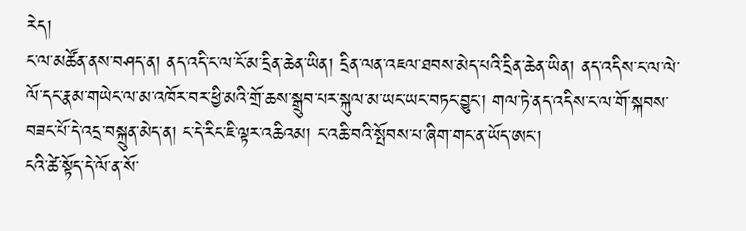རེད།
ང་ལ་མཚོན་ནས་བཤད་ན། ནད་འདི་ང་ལ་ངོ་མ་དྲིན་ཆེན་ཡིན། དྲིན་ལན་འཇལ་ཐབས་མེད་པའི་དྲིན་ཆེན་ཡིན། ནད་འདིས་ང་ལ་ལེ་ལོ་དང་རྣམ་གཡེང་ལ་མ་འཁོར་བར་ཕྱི་མའི་གྲོ་ཆས་སྒྲུབ་པར་སྐུལ་མ་ཡང་ཡང་བཏང་བྱུང་། གལ་ཏེ་ནད་འདིས་ང་ལ་གོ་སྐབས་བཟང་པོ་དེ་འདྲ་བསྐྲུན་མེད་ན། ང་དེ་རིང་ཇི་ལྟར་འཆིའམ། ང་འཆི་བའི་སྤོབས་པ་ཞིག་གང་ན་ཡོད་ཨང་།
ངའི་ཚེ་སྟོད་དེ་ལོ་ན་སོ་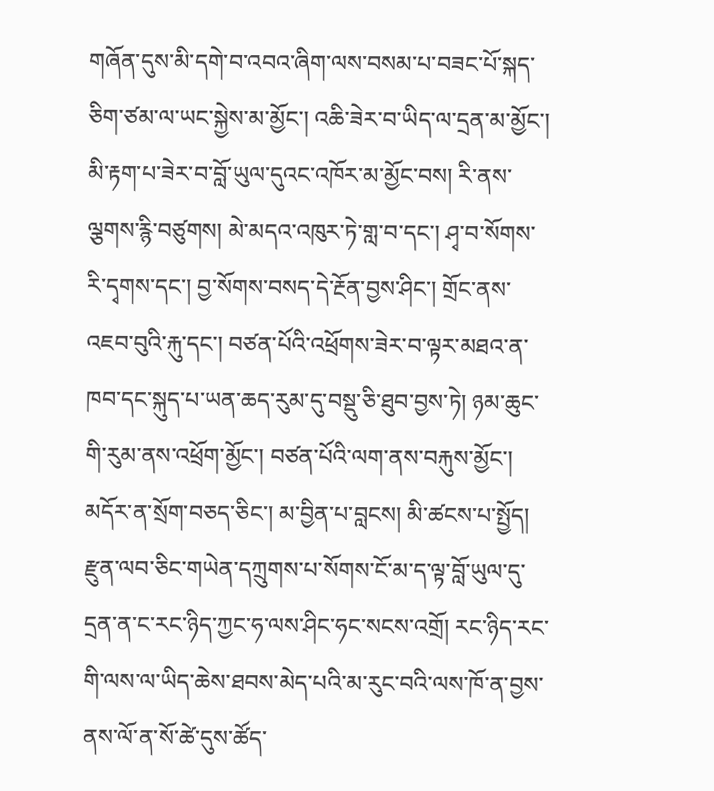གཞོན་དུས་མི་དགེ་བ་འབའ་ཞིག་ལས་བསམ་པ་བཟང་པོ་སྐད་ཅིག་ཙམ་ལ་ཡང་སྐྱེས་མ་མྱོང་། འཆི་ཟེར་བ་ཡིད་ལ་དྲན་མ་མྱོང་། མི་རྟག་པ་ཟེར་བ་བློ་ཡུལ་དུའང་འཁོར་མ་མྱོང་བས། རི་ནས་ལྕགས་རྙི་བཙུགས། མེ་མདའ་འཁུར་ཏེ་གླ་བ་དང་། ཤྭ་བ་སོགས་རི་དྭགས་དང་། བྱ་སོགས་བསད་དེ་རྔོན་བྱས་ཤིང་། གྲོང་ནས་འཇབ་བུའི་རྐུ་དང་། བཙན་པོའི་འཕྲོགས་ཟེར་བ་ལྟར་མཐའ་ན་ཁབ་དང་སྐུད་པ་ཡན་ཆད་རུམ་དུ་བསྡུ་ཅི་ཐུབ་བྱས་ཏེ། ཉམ་ཆུང་གི་རུམ་ནས་འཕྲོག་མྱོང་། བཙན་པོའི་ལག་ནས་བརྐུས་མྱོང་། མདོར་ན་སྲོག་བཅད་ཅིང་། མ་བྱིན་པ་བླངས། མི་ཚངས་པ་སྤྱོད། རྫུན་ལབ་ཅིང་གཡེན་དཀྲུགས་པ་སོགས་ངོ་མ་ད་ལྟ་བློ་ཡུལ་དུ་དྲན་ན་ང་རང་ཉིད་ཀྱང་ཧ་ལས་ཤིང་ཧང་སངས་འགྲོ། རང་ཉིད་རང་གི་ལས་ལ་ཡིད་ཆེས་ཐབས་མེད་པའི་མ་རུང་བའི་ལས་ཁོ་ན་བྱས་ནས་ལོ་ན་སོ་ཚེ་དུས་ཚོད་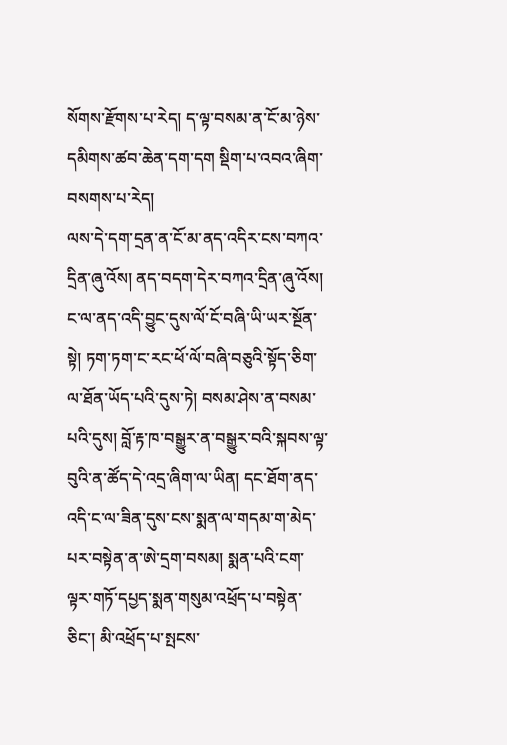སོགས་རྫོགས་པ་རེད། ད་ལྟ་བསམ་ན་ངོ་མ་ཉེས་དམིགས་ཚབ་ཆེན་དག་དག སྡིག་པ་འབའ་ཞིག་བསགས་པ་རེད།
ལས་དེ་དག་དྲན་ན་ངོ་མ་ནད་འདིར་ངས་བཀའ་དྲིན་ཞུ་འོས། ནད་བདག་དེར་བཀའ་དྲིན་ཞུ་འོས། ང་ལ་ནད་འདི་བྱུང་དུས་ལོ་ངོ་བཞི་ཡི་ཡར་སྔོན་སྟེ། ཏག་ཏག་ང་རང་ཕོ་ལོ་བཞི་བཅུའི་སྟོད་ཅིག་ལ་ཐོན་ཡོད་པའི་དུས་ཏེ། བསམ་ཤེས་ན་བསམ་པའི་དུས། བློ་རྟ་ཁ་བསྒྱུར་ན་བསྒྱུར་བའི་སྐབས་ལྟ་བུའི་ན་ཚོད་དེ་འདྲ་ཞིག་ལ་ཡིན། དང་ཐོག་ནད་འདི་ང་ལ་ཟིན་དུས་ངས་སྨན་ལ་གདམ་ག་མེད་པར་བསྟེན་ན་ཨེ་དྲག་བསམ། སྨན་པའི་ངག་ལྟར་གཏོ་དཔྱད་སྨན་གསུམ་འཕྲོད་པ་བསྟེན་ཅིང་། མི་འཕྲོད་པ་སྤངས་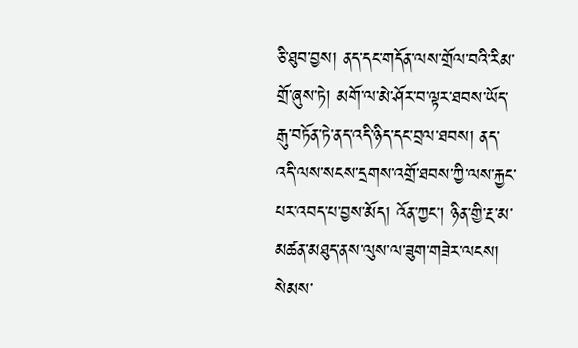ཅི་ཐུབ་བྱས། ནད་དང་གདོན་ལས་གྲོལ་བའི་རིམ་གྲོ་ཞུས་ཏེ། མགོ་ལ་མེ་ཤོར་བ་ལྟར་ཐབས་ཡོད་རྒུ་བཏོན་ཏེ་ནད་འདི་ཉིད་དང་བྲལ་ཐབས། ནད་འདི་ལས་སངས་དྲགས་འགྲོ་ཐབས་ཀྱི་ལས་རྐྱང་པར་འབད་པ་བྱས་མོད། འོན་ཀྱང་། ཉིན་གྱི་རྔ་མ་མཚན་མཐུད་ནས་ལུས་ལ་ཟུག་གཟེར་ལངས། སེམས་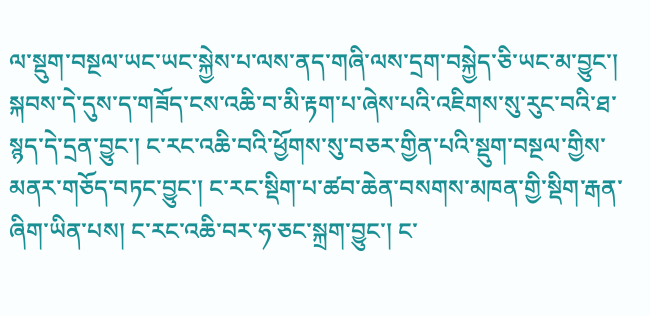ལ་སྡུག་བསྔལ་ཡང་ཡང་སྐྱེས་པ་ལས་ནད་གཞི་ལས་དྲག་བསྐྱེད་ཅི་ཡང་མ་བྱུང་། སྐབས་དེ་དུས་ད་གཟོད་ངས་འཆི་བ་མི་རྟག་པ་ཞེས་པའི་འཇིགས་སུ་རུང་བའི་ཐ་སྙད་དེ་དྲན་བྱུང་། ང་རང་འཆི་བའི་ཕྱོགས་སུ་བཅར་གྱིན་པའི་སྡུག་བསྔལ་གྱིས་མནར་གཅོད་བཏང་བྱུང་། ང་རང་སྡིག་པ་ཚབ་ཆེན་བསགས་མཁན་གྱི་སྡིག་རྒན་ཞིག་ཡིན་པས། ང་རང་འཆི་བར་ཧ་ཅང་སྐྲག་བྱུང་། ང་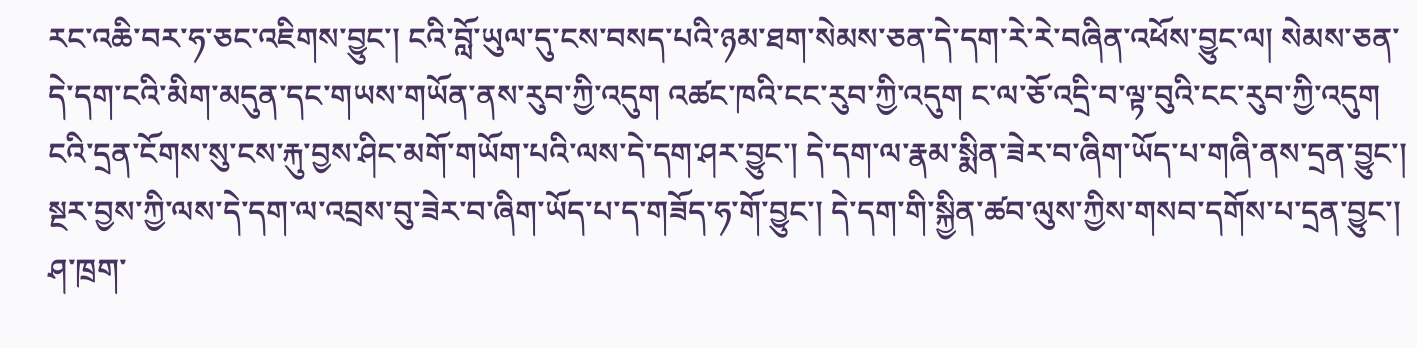རང་འཆི་བར་ཧ་ཅང་འཇིགས་བྱུང་། ངའི་བློ་ཡུལ་དུ་ངས་བསད་པའི་ཉམ་ཐག་སེམས་ཅན་དེ་དག་རེ་རེ་བཞིན་འཕོས་བྱུང་ལ། སེམས་ཅན་དེ་དག་ངའི་མིག་མདུན་དང་གཡས་གཡོན་ནས་རུབ་ཀྱི་འདུག འཚང་ཁའི་ངང་རུབ་ཀྱི་འདུག ང་ལ་ཅོ་འདྲི་བ་ལྟ་བུའི་ངང་རུབ་ཀྱི་འདུག
ངའི་དྲན་ངོགས་སུ་ངས་རྐུ་བྱས་ཤིང་མགོ་གཡོག་པའི་ལས་དེ་དག་ཤར་བྱུང་། དེ་དག་ལ་རྣམ་སྨིན་ཟེར་བ་ཞིག་ཡོད་པ་གཞི་ནས་དྲན་བྱུང་། སྔར་བྱས་ཀྱི་ལས་དེ་དག་ལ་འབྲས་བུ་ཟེར་བ་ཞིག་ཡོད་པ་ད་གཟོད་ཧ་གོ་བྱུང་། དེ་དག་གི་སྐྱིན་ཚབ་ལུས་ཀྱིས་གསབ་དགོས་པ་དྲན་བྱུང་། ཤ་ཁྲག་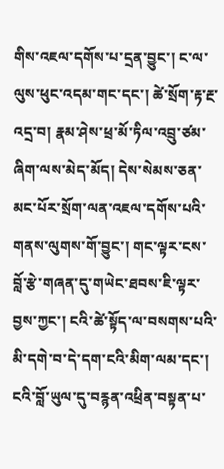གིས་འཇལ་དགོས་པ་དྲན་བྱུང་། ང་ལ་ལུས་ཕུང་འདམ་གང་དང་། ཚེ་སྲོག་རྟ་རྔ་འདྲ་བ། རྣམ་ཤེས་ཕྲ་མོ་ཏིལ་འབྲུ་ཙམ་ཞིག་ལས་མེད་མོད། དེས་སེམས་ཅན་མང་པོར་སྲོག་ལན་འཇལ་དགོས་པའི་གནས་ལུགས་གོ་བྱུང་། གང་ལྟར་ངས་བློ་རྩེ་གཞན་དུ་གཡེང་ཐབས་ཇི་ལྟར་བྱས་ཀྱང་། ངའི་ཚེ་སྟོད་ལ་བསགས་པའི་མི་དགེ་བ་དེ་དག་ངའི་མིག་ལམ་དང་། ངའི་བློ་ཡུལ་དུ་བརྙན་འཕྲིན་བསྟན་པ་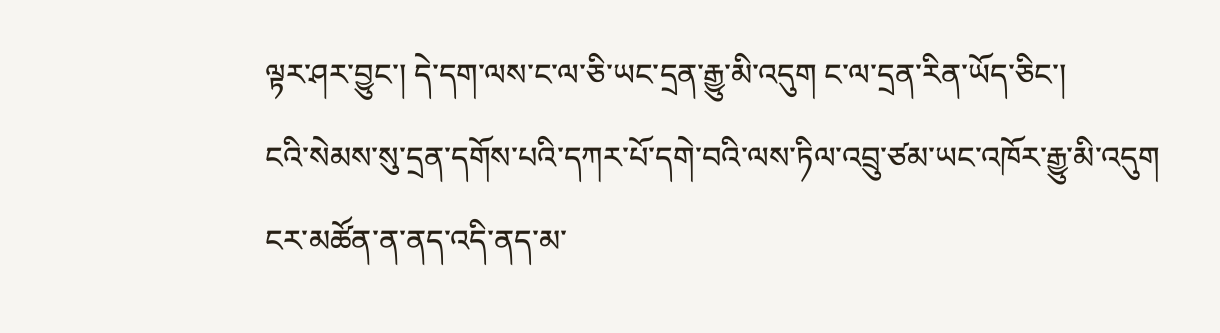ལྟར་ཤར་བྱུང་། དེ་དག་ལས་ང་ལ་ཅི་ཡང་དྲན་རྒྱུ་མི་འདུག ང་ལ་དྲན་རིན་ཡོད་ཅིང་།
ངའི་སེམས་སུ་དྲན་དགོས་པའི་དཀར་པོ་དགེ་བའི་ལས་ཏིལ་འབྲུ་ཙམ་ཡང་འཁོར་རྒྱུ་མི་འདུག ངར་མཚོན་ན་ནད་འདི་ནད་མ་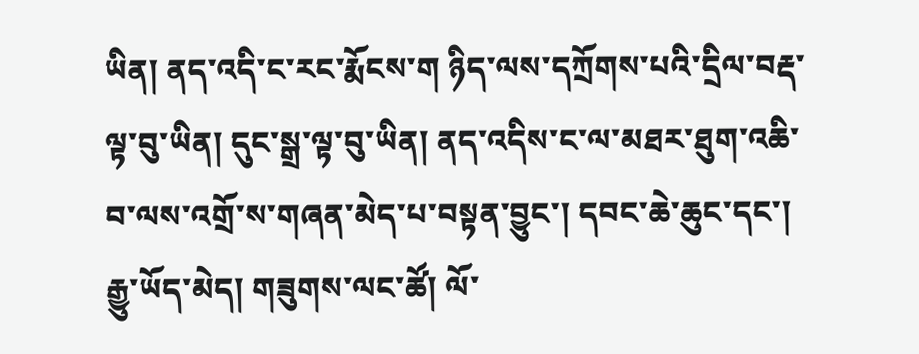ཡིན། ནད་འདི་ང་རང་རྨོངས་ག ཉིད་ལས་དཀྲོགས་པའི་དྲིལ་བརྡ་ལྟ་བུ་ཡིན། དུང་སྒྲ་ལྟ་བུ་ཡིན། ནད་འདིས་ང་ལ་མཐར་ཐུག་འཆི་བ་ལས་འགྲོ་ས་གཞན་མེད་པ་བསྟན་བྱུང་། དབང་ཆེ་ཆུང་དང་། རྒྱུ་ཡོད་མེད། གཟུགས་ལང་ཚོ། ལོ་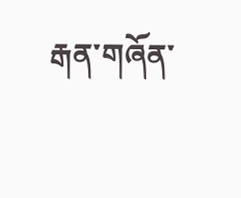རྒན་གཞོན་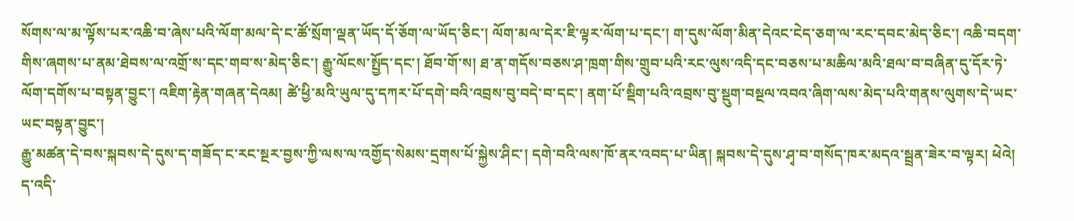སོགས་ལ་མ་ལྟོས་པར་འཆི་བ་ཞེས་པའི་ལོག་མལ་དེ་ང་ཚོ་སྲོག་ལྡན་ཡོད་དོ་ཅོག་ལ་ཡོད་ཅིང་། ལོག་མལ་དེར་ཇི་ལྟར་ལོག་པ་དང་། ག་དུས་ལོག་མིན་དེའང་ངེད་ཅག་ལ་རང་དབང་མེད་ཅིང་། འཆི་བདག་གིས་ཞགས་པ་ནམ་ཐེབས་ལ་འགྲོ་ས་དང་གབ་ས་མེད་ཅིང་། རྒྱུ་ལོངས་སྤྱོད་དང་། ཐོབ་གོ་ས། ཐ་ན་གདོས་བཅས་ཤ་ཁྲག་གིས་གྲུབ་པའི་རང་ལུས་འདི་དང་བཅས་པ་མཆིལ་མའི་ཐལ་བ་བཞིན་དུ་དོར་ཏེ་ལོག་དགོས་པ་བསྟན་བྱུང་། འཇིག་རྟེན་གཞན་དེའམ། ཚེ་ཕྱི་མའི་ཡུལ་དུ་དཀར་པོ་དགེ་བའི་འབྲས་བུ་བདེ་བ་དང་། ནག་པོ་སྡིག་པའི་འབྲས་བུ་སྡུག་བསྔལ་འབའ་ཞིག་ལས་མེད་པའི་གནས་ལུགས་དེ་ཡང་ཡང་བསྟན་བྱུང་།
རྒྱུ་མཚན་དེ་བས་སྐབས་དེ་དུས་ད་གཟོད་ང་རང་སྔར་བྱས་ཀྱི་ལས་ལ་འགྱོད་སེམས་དྲགས་པོ་སྐྱེས་ཤིང་། དགེ་བའི་ལས་ཁོ་ནར་འབད་པ་ཡིན། སྐབས་དེ་དུས་ཤྭ་བ་གསོད་ཁར་མདའ་སྦྲན་ཟེར་བ་ལྟར། ཕེའེ། ད་འདི་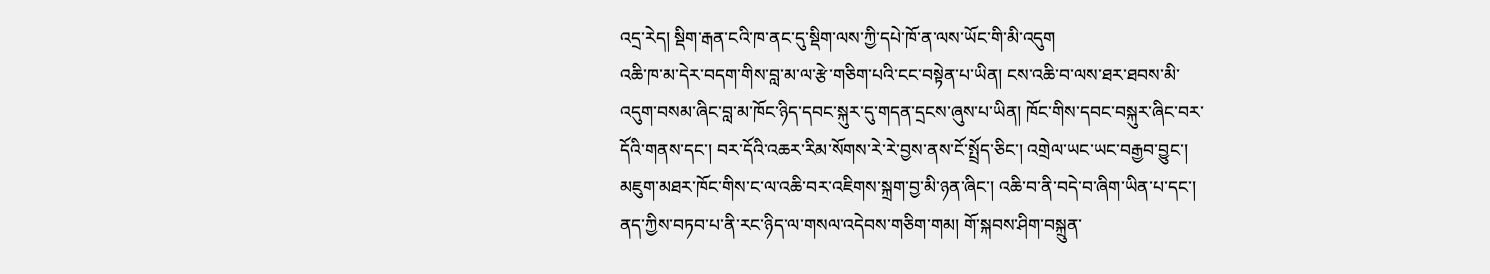འདྲ་རེད། སྡིག་རྒན་ངའི་ཁ་ནང་དུ་སྡིག་ལས་ཀྱི་དཔེ་ཁོ་ན་ལས་ཡོང་གི་མི་འདུག
འཆི་ཁ་མ་དེར་བདག་གིས་བླ་མ་ལ་རྩེ་གཅིག་པའི་ངང་བསྟེན་པ་ཡིན། ངས་འཆི་བ་ལས་ཐར་ཐབས་མི་འདུག་བསམ་ཞིང་བླ་མ་ཁོང་ཉིད་དབང་སྐུར་དུ་གདན་དྲངས་ཞུས་པ་ཡིན། ཁོང་གིས་དབང་བསྐུར་ཞིང་བར་དོའི་གནས་དང་། བར་དོའི་འཆར་རིམ་སོགས་རེ་རེ་བྱས་ནས་ངོ་སྤྲོད་ཅིང་། འགྲེལ་ཡང་ཡང་བརྒྱབ་བྱུང་། མཇུག་མཐར་ཁོང་གིས་ང་ལ་འཆི་བར་འཇིགས་སྐྲག་བྱ་མི་ཉན་ཞིང་། འཆི་བ་ནི་བདེ་བ་ཞིག་ཡིན་པ་དང་། ནད་ཀྱིས་བཏབ་པ་ནི་རང་ཉིད་ལ་གསལ་འདེབས་གཅིག་གམ། གོ་སྐབས་ཤིག་བསྐྲུན་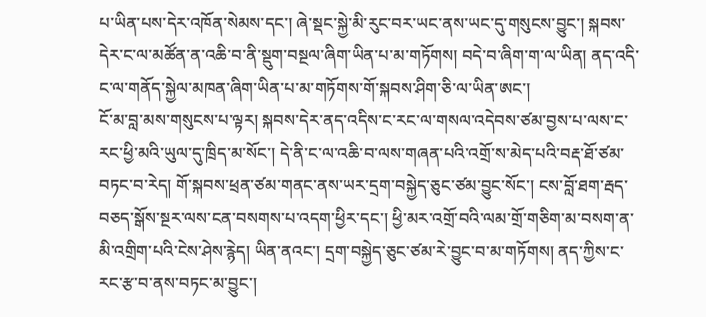པ་ཡིན་པས་དེར་འཁོན་སེམས་དང་། ཞེ་སྡང་སྐྱེ་མི་རུང་བར་ཡང་ནས་ཡང་དུ་གསུངས་བྱུང་། སྐབས་དེར་ང་ལ་མཚོན་ན་འཆི་བ་ནི་སྡུག་བསྔལ་ཞིག་ཡིན་པ་མ་གཏོགས། བདེ་བ་ཞིག་ག་ལ་ཡིན། ནད་འདི་ང་ལ་གནོད་སྐྱེལ་མཁན་ཞིག་ཡིན་པ་མ་གཏོགས་གོ་སྐབས་ཤིག་ཅི་ལ་ཡིན་ཨང་།
ངོ་མ་བླ་མས་གསུངས་པ་ལྟར། སྐབས་དེར་ནད་འདིས་ང་རང་ལ་གསལ་འདེབས་ཙམ་བྱས་པ་ལས་ང་རང་ཕྱི་མའི་ཡུལ་དུ་ཁྲིད་མ་སོང་། དེ་ནི་ང་ལ་འཆི་བ་ལས་གཞན་པའི་འགྲོ་ས་མེད་པའི་བརྡ་ཐོ་ཙམ་བཏང་བ་རེད། གོ་སྐབས་ཕྲན་ཙམ་གནང་ནས་ཡར་དྲག་བསྐྱེད་ཅུང་ཙམ་བྱུང་སོང་། ངས་བློ་ཐག་རྦད་བཅད་སྒོས་སྔར་ལས་ངན་བསགས་པ་འདག་ཕྱིར་དང་། ཕྱི་མར་འགྲོ་བའི་ལམ་གྲོ་གཅིག་མ་བསག་ན་མི་འགྲིག་པའི་ངེས་ཤེས་རྙེད། ཡིན་ནའང་། དྲག་བསྐྱེད་ཅུང་ཙམ་རེ་བྱུང་བ་མ་གཏོགས། ནད་ཀྱིས་ང་རང་རྩ་བ་ནས་བཏང་མ་བྱུང་།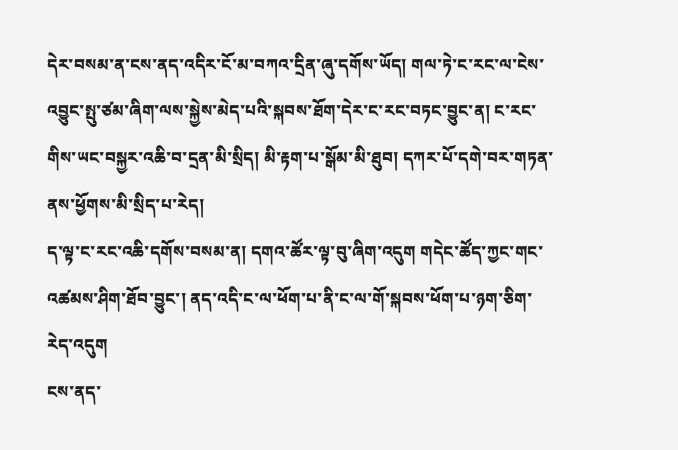དེར་བསམ་ན་ངས་ནད་འདིར་ངོ་མ་བཀའ་དྲིན་ཞུ་དགོས་ཡོད། གལ་ཏེ་ང་རང་ལ་ངེས་འབྱུང་སྤུ་ཙམ་ཞིག་ལས་སྐྱེས་མེད་པའི་སྐབས་ཐོག་དེར་ང་རང་བཏང་བྱུང་ན། ང་རང་གིས་ཡང་བསྐྱར་འཆི་བ་དྲན་མི་སྲིད། མི་རྟག་པ་སྒོམ་མི་ཐུབ། དཀར་པོ་དགེ་བར་གཏན་ནས་ཕྱོགས་མི་སྲིད་པ་རེད།
ད་ལྟ་ང་རང་འཆི་དགོས་བསམ་ན། དགའ་ཚོར་ལྟ་བུ་ཞིག་འདུག གདེང་ཚོད་ཀྱང་གང་འཚམས་ཤིག་ཐོབ་བྱུང་། ནད་འདི་ང་ལ་ཕོག་པ་ནི་ང་ལ་གོ་སྐབས་ཕོག་པ་ཉག་ཅིག་རེད་འདུག
ངས་ནད་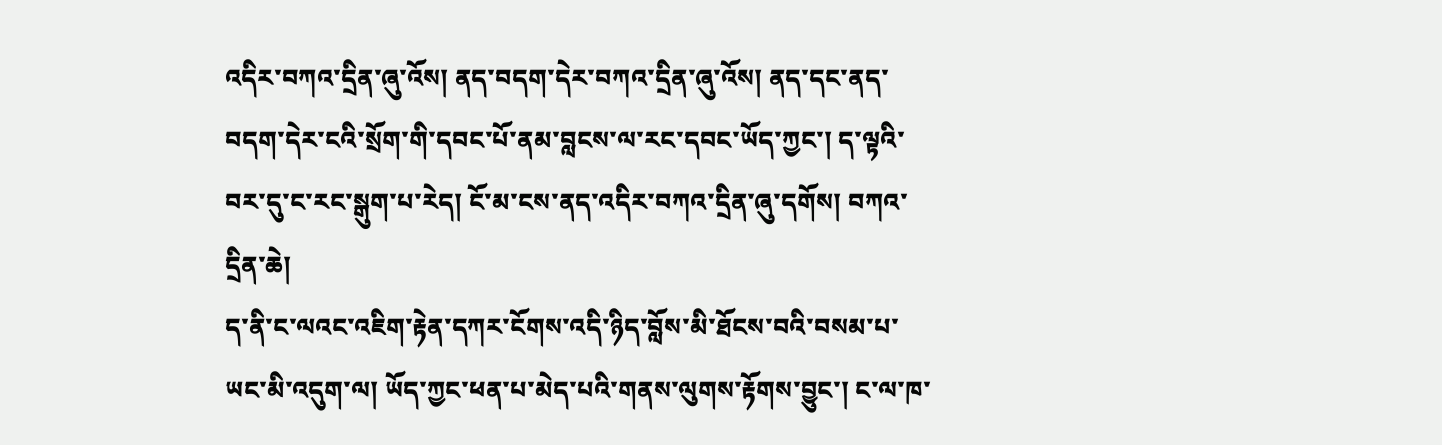འདིར་བཀའ་དྲིན་ཞུ་འོས། ནད་བདག་དེར་བཀའ་དྲིན་ཞུ་འོས། ནད་དང་ནད་བདག་དེར་ངའི་སྲོག་གི་དབང་པོ་ནམ་བླངས་ལ་རང་དབང་ཡོད་ཀྱང་། ད་ལྟའི་བར་དུ་ང་རང་སྒུག་པ་རེད། ངོ་མ་ངས་ནད་འདིར་བཀའ་དྲིན་ཞུ་དགོས། བཀའ་དྲིན་ཆེ།
ད་ནི་ང་ལའང་འཇིག་རྟེན་དཀར་ངོགས་འདི་ཉིད་བློས་མི་ཐོངས་བའི་བསམ་པ་ཡང་མི་འདུག་ལ། ཡོད་ཀྱང་ཕན་པ་མེད་པའི་གནས་ལུགས་རྟོགས་བྱུང་། ང་ལ་ཁ་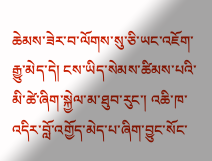ཆེམས་ཟེར་བ་ལོགས་སུ་ཅི་ཡང་འཇོག་རྒྱུ་མེད་དེ། ངས་ཡིད་སེམས་ཚིམས་པའི་མི་ཚེ་ཞིག་སྐྱེལ་མ་ཐུབ་རུང་། འཆི་ཁ་འདིར་བློ་འགྱོད་མེད་པ་ཞིག་བྱུང་སོང་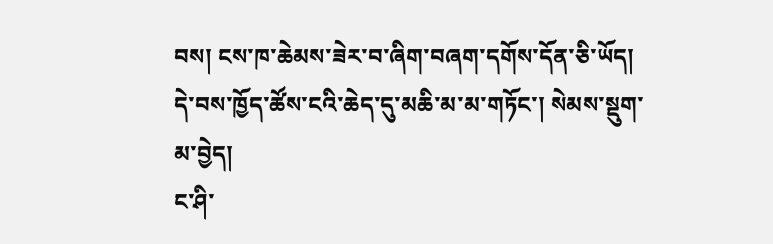བས། ངས་ཁ་ཆེམས་ཟེར་བ་ཞིག་བཞག་དགོས་དོན་ཅི་ཡོད། དེ་བས་ཁྱོད་ཚོས་ངའི་ཆེད་དུ་མཆི་མ་མ་གཏོང་། སེམས་སྡུག་མ་བྱེད།
ང་ཤི་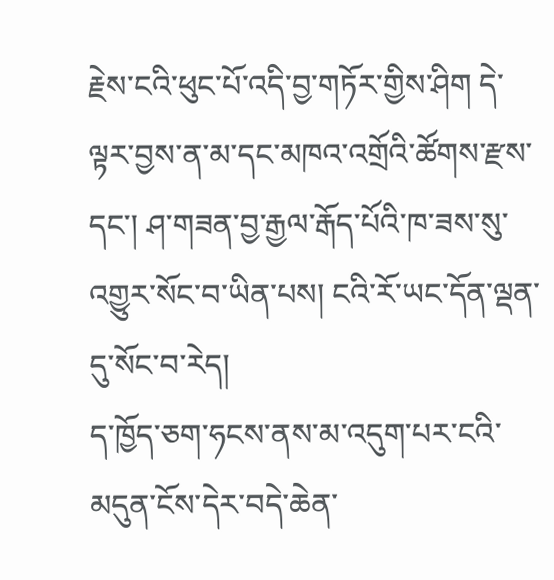རྗེས་ངའི་ཕུང་པོ་འདི་བྱ་གཏོར་གྱིས་ཤིག དེ་ལྟར་བྱས་ན་མ་དང་མཁའ་འགྲོའི་ཚོགས་རྫས་དང་། ཤ་གཟན་བྱ་རྒྱལ་རྒོད་པོའི་ཁ་ཟས་སུ་འགྱུར་སོང་བ་ཡིན་པས། ངའི་རོ་ཡང་དོན་ལྡན་དུ་སོང་བ་རེད།
ད་ཁྱོད་ཅག་ཧངས་ནས་མ་འདུག་པར་ངའི་མདུན་ངོས་དེར་བདེ་ཆེན་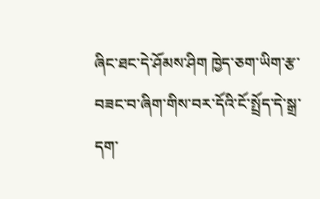ཞིང་ཐང་དེ་ཤོམས་ཤིག ཁྱེད་ཅག་ཡིག་རྩ་བཟང་བ་ཞིག་གིས་བར་དོའི་ངོ་སྤྲོད་དེ་སྒྲ་དག་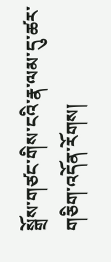སྒྲོས་གཙང་གིས་ངའི་རྣ་ལམ་དུ་ཚར་གཅིག་འདོན་རོགས།